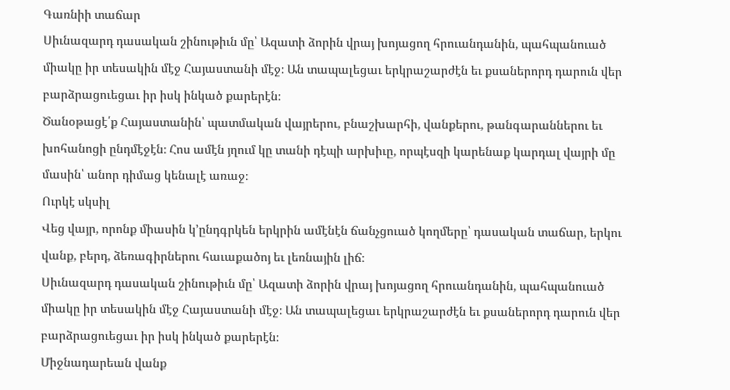Գառնիի տաճար
Սիւնազարդ դասական շինութիւն մը՝ Ազատի ձորին վրայ խոյացող հրուանդանին, պահպանուած միակը իր տեսակին մէջ Հայաստանի մէջ։ Ան տապալեցաւ երկրաշարժէն եւ քսաներորդ դարուն վեր բարձրացուեցաւ իր իսկ ինկած քարերէն։
Ծանօթացէ՛ք Հայաստանին՝ պատմական վայրերու, բնաշխարհի, վանքերու, թանգարաններու եւ խոհանոցի ընդմէջէն։ Հոս ամէն յղում կը տանի դէպի արխիւը, որպէսզի կարենաք կարդալ վայրի մը մասին՝ անոր դիմաց կենալէ առաջ։
Ուրկէ սկսիլ
Վեց վայր, որոնք միասին կ՚ընդգրկեն երկրին ամէնէն ճանչցուած կողմերը՝ դասական տաճար, երկու վանք, բերդ, ձեռագիրներու հաւաքածոյ եւ լեռնային լիճ։
Սիւնազարդ դասական շինութիւն մը՝ Ազատի ձորին վրայ խոյացող հրուանդանին, պահպանուած միակը իր տեսակին մէջ Հայաստանի մէջ։ Ան տապալեցաւ երկրաշարժէն եւ քսաներորդ դարուն վեր բարձրացուեցաւ իր իսկ ինկած քարերէն։
Միջնադարեան վանք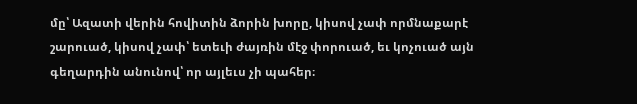մը՝ Ազատի վերին հովիտին ձորին խորը, կիսով չափ որմնաքարէ շարուած, կիսով չափ՝ ետեւի ժայռին մէջ փորուած, եւ կոչուած այն գեղարդին անունով՝ որ այլեւս չի պահեր։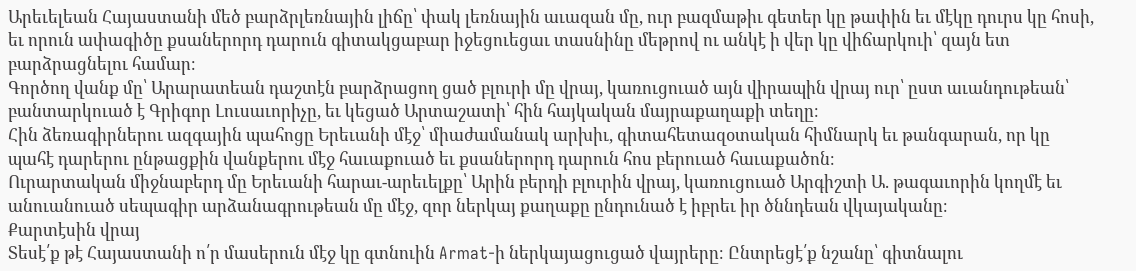Արեւելեան Հայաստանի մեծ բարձրլեռնային լիճը՝ փակ լեռնային աւազան մը, ուր բազմաթիւ գետեր կը թափին եւ մէկը դուրս կը հոսի, եւ որուն ափագիծը քսաներորդ դարուն գիտակցաբար իջեցուեցաւ տասնինը մեթրով ու անկէ ի վեր կը վիճարկուի՝ զայն ետ բարձրացնելու համար։
Գործող վանք մը՝ Արարատեան դաշտէն բարձրացող ցած բլուրի մը վրայ, կառուցուած այն վիրապին վրայ ուր՝ ըստ աւանդութեան՝ բանտարկուած է Գրիգոր Լուսաւորիչը, եւ կեցած Արտաշատի՝ հին հայկական մայրաքաղաքի տեղը։
Հին ձեռագիրներու ազգային պահոցը Երեւանի մէջ՝ միաժամանակ արխիւ, գիտահետազօտական հիմնարկ եւ թանգարան, որ կը պահէ դարերու ընթացքին վանքերու մէջ հաւաքուած եւ քսաներորդ դարուն հոս բերուած հաւաքածոն։
Ուրարտական միջնաբերդ մը Երեւանի հարաւ-արեւելքը՝ Արին բերդի բլուրին վրայ, կառուցուած Արգիշտի Ա. թագաւորին կողմէ եւ անուանուած սեպագիր արձանագրութեան մը մէջ, զոր ներկայ քաղաքը ընդունած է իբրեւ իր ծննդեան վկայականը։
Քարտէսին վրայ
Տեսէ՛ք թէ Հայաստանի ո՛ր մասերուն մէջ կը գտնուին Armat-ի ներկայացուցած վայրերը։ Ընտրեցէ՛ք նշանը՝ գիտնալու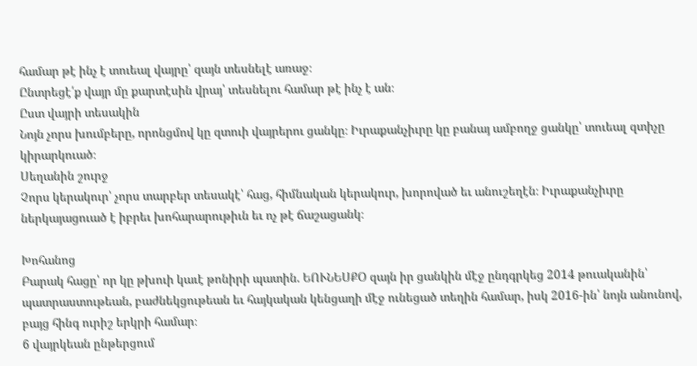համար թէ ինչ է տուեալ վայրը՝ զայն տեսնելէ առաջ։
Ընտրեցէ՛ք վայր մը քարտէսին վրայ՝ տեսնելու համար թէ ինչ է ան։
Ըստ վայրի տեսակին
Նոյն չորս խումբերը, որոնցմով կը զտուի վայրերու ցանկը։ Իւրաքանչիւրը կը բանայ ամբողջ ցանկը՝ տուեալ զտիչը կիրարկուած։
Սեղանին շուրջ
Չորս կերակուր՝ չորս տարբեր տեսակէ՝ հաց, հիմնական կերակուր, խորոված եւ անուշեղէն։ Իւրաքանչիւրը ներկայացուած է իբրեւ խոհարարութիւն եւ ոչ թէ ճաշացանկ։

Խոհանոց
Բարակ հացը՝ որ կը թխուի կաւէ թոնիրի պատին. ԵՈՒՆԵՍՔՕ զայն իր ցանկին մէջ ընդգրկեց 2014 թուականին՝ պատրաստութեան, բաժնեկցութեան եւ հայկական կենցաղի մէջ ունեցած տեղին համար, իսկ 2016-ին՝ նոյն անունով, բայց հինգ ուրիշ երկրի համար։
6 վայրկեան ընթերցում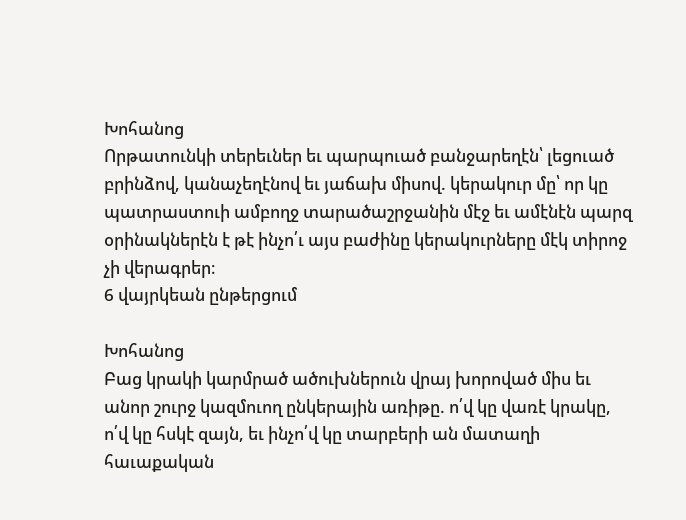Խոհանոց
Որթատունկի տերեւներ եւ պարպուած բանջարեղէն՝ լեցուած բրինձով, կանաչեղէնով եւ յաճախ միսով. կերակուր մը՝ որ կը պատրաստուի ամբողջ տարածաշրջանին մէջ եւ ամէնէն պարզ օրինակներէն է թէ ինչո՛ւ այս բաժինը կերակուրները մէկ տիրոջ չի վերագրեր։
6 վայրկեան ընթերցում

Խոհանոց
Բաց կրակի կարմրած ածուխներուն վրայ խորոված միս եւ անոր շուրջ կազմուող ընկերային առիթը. ո՛վ կը վառէ կրակը, ո՛վ կը հսկէ զայն, եւ ինչո՛վ կը տարբերի ան մատաղի հաւաքական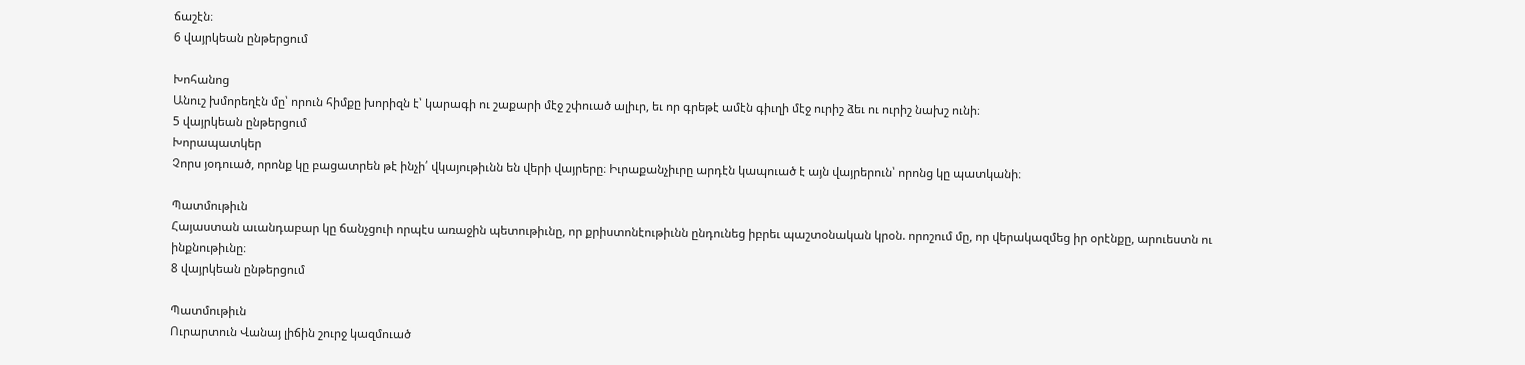ճաշէն։
6 վայրկեան ընթերցում

Խոհանոց
Անուշ խմորեղէն մը՝ որուն հիմքը խորիզն է՝ կարագի ու շաքարի մէջ շփուած ալիւր, եւ որ գրեթէ ամէն գիւղի մէջ ուրիշ ձեւ ու ուրիշ նախշ ունի։
5 վայրկեան ընթերցում
Խորապատկեր
Չորս յօդուած, որոնք կը բացատրեն թէ ինչի՛ վկայութիւնն են վերի վայրերը։ Իւրաքանչիւրը արդէն կապուած է այն վայրերուն՝ որոնց կը պատկանի։

Պատմութիւն
Հայաստան աւանդաբար կը ճանչցուի որպէս առաջին պետութիւնը, որ քրիստոնէութիւնն ընդունեց իբրեւ պաշտօնական կրօն. որոշում մը, որ վերակազմեց իր օրէնքը, արուեստն ու ինքնութիւնը։
8 վայրկեան ընթերցում

Պատմութիւն
Ուրարտուն Վանայ լիճին շուրջ կազմուած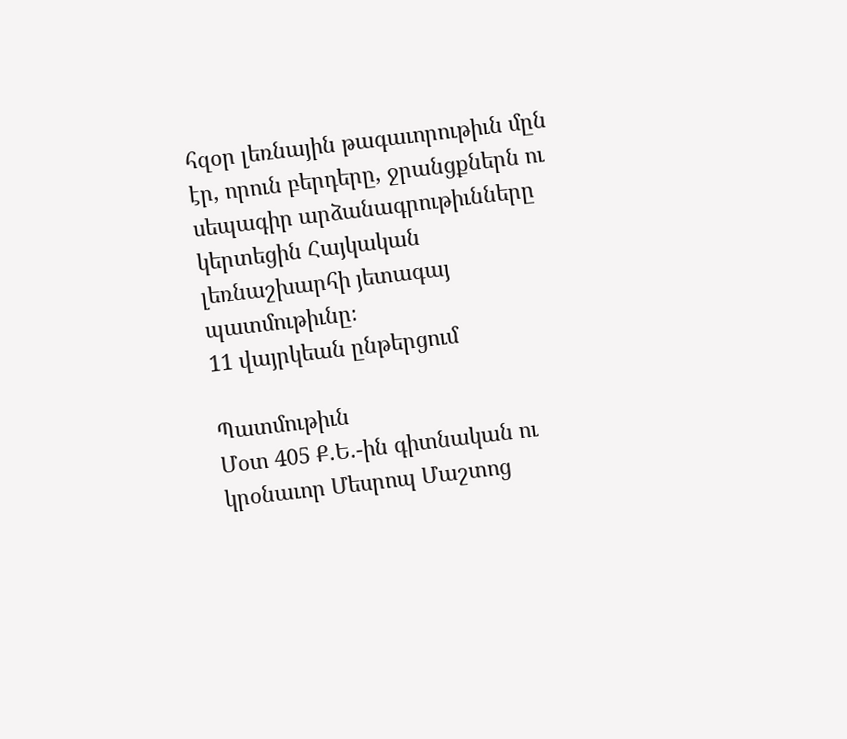հզօր լեռնային թագաւորութիւն մըն էր, որուն բերդերը, ջրանցքներն ու սեպագիր արձանագրութիւնները կերտեցին Հայկական լեռնաշխարհի յետագայ պատմութիւնը։
11 վայրկեան ընթերցում

Պատմութիւն
Մօտ 405 Ք.Ե.-ին գիտնական ու կրօնաւոր Մեսրոպ Մաշտոց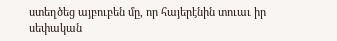ստեղծեց այբուբեն մը, որ հայերէնին տուաւ իր սեփական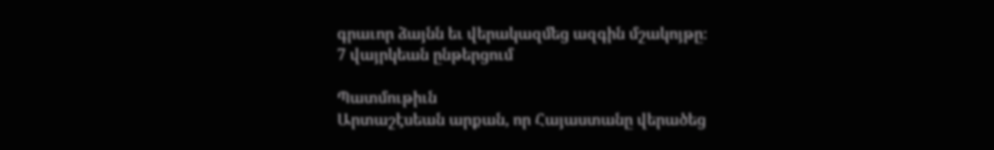գրաւոր ձայնն եւ վերակազմեց ազգին մշակոյթը։
7 վայրկեան ընթերցում

Պատմութիւն
Արտաշէսեան արքան, որ Հայաստանը վերածեց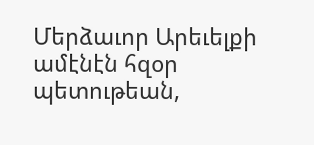Մերձաւոր Արեւելքի ամէնէն հզօր պետութեան,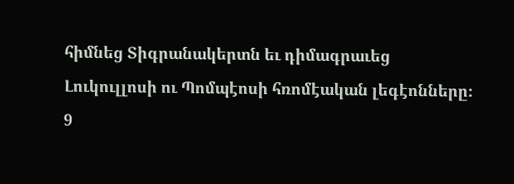հիմնեց Տիգրանակերտն եւ դիմագրաւեց Լուկուլլոսի ու Պոմպէոսի հռոմէական լեգէոնները։
9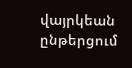վայրկեան ընթերցում